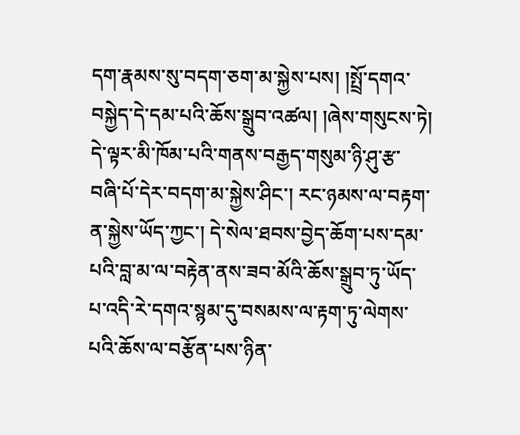དག་རྣམས་སུ་བདག་ཅག་མ་སྐྱེས་པས། །སྤྲོ་དགའ་བསྐྱེད་དེ་དམ་པའི་ཆོས་སྒྲུབ་འཚལ། །ཞེས་གསུངས་ཏེ། དེ་ལྟར་མི་ཁོམ་པའི་གནས་བརྒྱད་གསུམ་ཉི་ཤུ་རྩ་བཞི་པོ་དེར་བདག་མ་སྐྱེས་ཤིང་། རང་ཉམས་ལ་བརྟག་ན་སྐྱེས་ཡོད་ཀྱང་། དེ་སེལ་ཐབས་བྱེད་ཆོག་པས་དམ་པའི་བླ་མ་ལ་བརྟེན་ནས་ཟབ་མོའི་ཆོས་སྒྲུབ་ཏུ་ཡོད་པ་འདི་རེ་དགའ་སྙམ་དུ་བསམས་ལ་རྟག་ཏུ་ལེགས་པའི་ཆོས་ལ་བརྩོན་པས་ཉིན་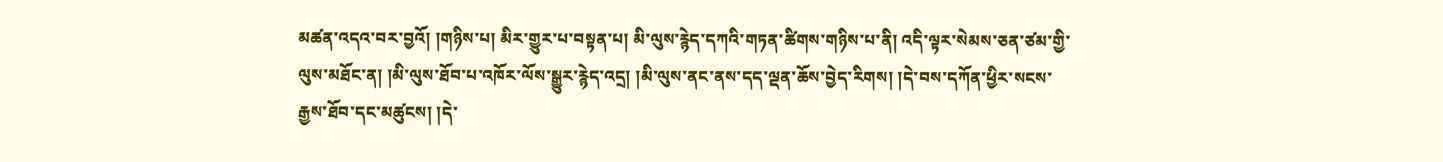མཚན་འདའ་བར་བྱའོ། །གཉིས་པ། མིར་གྱུར་པ་བསྟན་པ། མི་ལུས་རྙེད་དཀའི་གཏན་ཚིགས་གཉིས་པ་ནི། འདི་ལྟར་སེམས་ཅན་ཙམ་གྱི་ལུས་མཐོང་ན། །མི་ལུས་ཐོབ་པ་འཁོར་ལོས་སྒྱུར་རྙེད་འདྲ། །མི་ལུས་ནང་ནས་དད་ལྡན་ཆོས་བྱེད་རིགས། །དེ་བས་དཀོན་ཕྱིར་སངས་རྒྱས་ཐོབ་དང་མཚུངས། །དེ་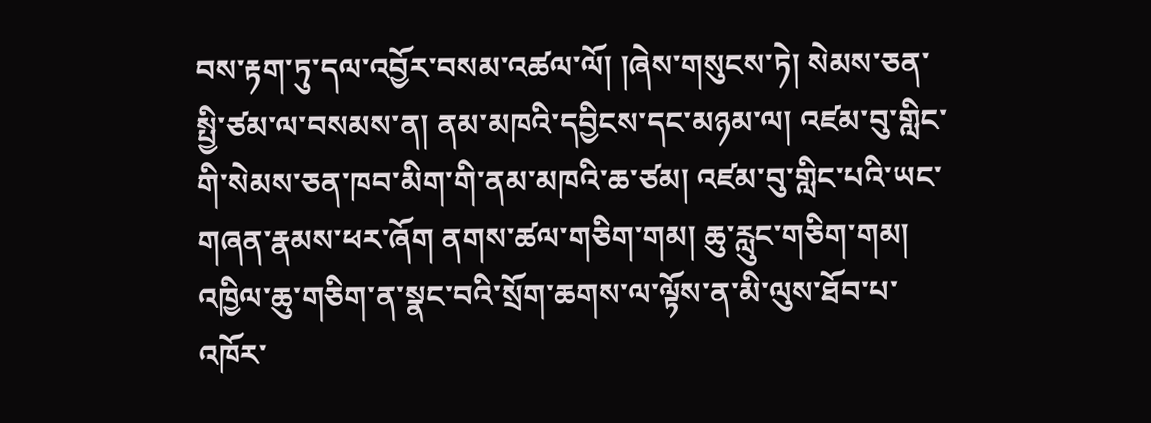བས་རྟག་ཏུ་དལ་འབྱོར་བསམ་འཚལ་ལོ། །ཞེས་གསུངས་ཏེ། སེམས་ཅན་སྤྱི་ཙམ་ལ་བསམས་ན། ནམ་མཁའི་དབྱིངས་དང་མཉམ་ལ། འཛམ་བུ་གླིང་གི་སེམས་ཅན་ཁབ་མིག་གི་ནམ་མཁའི་ཆ་ཙམ། འཛམ་བུ་གླིང་པའི་ཡང་གཞན་རྣམས་ཕར་ཞོག ནགས་ཚལ་གཅིག་གམ། ཆུ་རླུང་གཅིག་གམ། འཁྱིལ་ཆུ་གཅིག་ན་སྣང་བའི་སྲོག་ཆགས་ལ་ལྟོས་ན་མི་ལུས་ཐོབ་པ་འཁོར་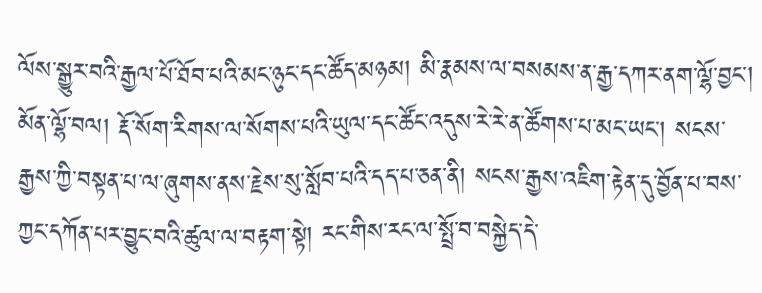ལོས་སྒྱུར་བའི་རྒྱལ་པོ་ཐོབ་པའི་མང་ཉུང་དང་ཚོད་མཉམ། མི་རྣམས་ལ་བསམས་ན་རྒྱ་དཀར་ནག་ལྷོ་བྱང་། མོན་ལྷོ་བལ། རྡོ་སོག་རིགས་ལ་སོགས་པའི་ཡུལ་དང་ཚོང་འདུས་རེ་རེ་ན་ཚོགས་པ་མང་ཡང་། སངས་རྒྱས་ཀྱི་བསྟན་པ་ལ་ཞུགས་ནས་རྗེས་སུ་སློབ་པའི་དད་པ་ཅན་ནི། སངས་རྒྱས་འཇིག་རྟེན་དུ་བྱོན་པ་བས་ཀྱང་དཀོན་པར་བྱུང་བའི་ཚུལ་ལ་བརྟག་སྟེ། རང་གིས་རང་ལ་སྤྲོ་བ་བསྐྱེད་དེ་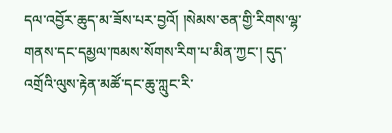དལ་འབྱོར་ཆུད་མ་ཟོས་པར་བྱའོ། །སེམས་ཅན་གྱི་རིགས་ལྷ་གནས་དང་དམྱལ་ཁམས་སོགས་རིག་པ་མིན་ཀྱང་། དུད་འགྲོའི་ལུས་རྟེན་མཚོ་དང་ཆུ་ཀླུང་རི་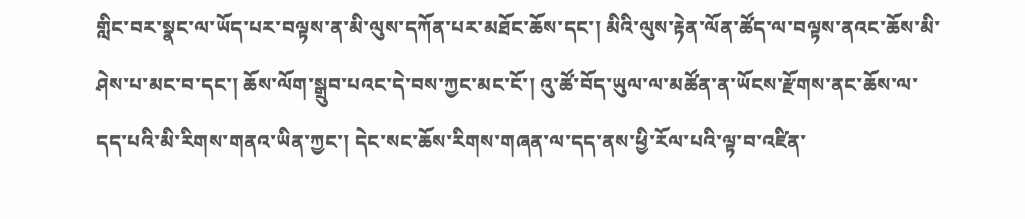གླིང་བར་སྣང་ལ་ཡོད་པར་བལྟས་ན་མི་ལུས་དཀོན་པར་མཐོང་ཆོས་དང་། མིའི་ལུས་རྟེན་ལོན་ཚོད་ལ་བལྟས་ནའང་ཆོས་མི་ཤེས་པ་མང་བ་དང་། ཆོས་ལོག་སྒྲུབ་པའང་དེ་བས་ཀྱང་མང་ངོ་། འུ་ཚོ་བོད་ཡུལ་ལ་མཚོན་ན་ཡོངས་རྫོགས་ནང་ཆོས་ལ་དད་པའི་མི་རིགས་གནའ་ཡིན་ཀྱང་། དེང་སང་ཆོས་རིགས་གཞན་ལ་དད་ནས་ཕྱི་རོལ་པའི་ལྟ་བ་འཛིན་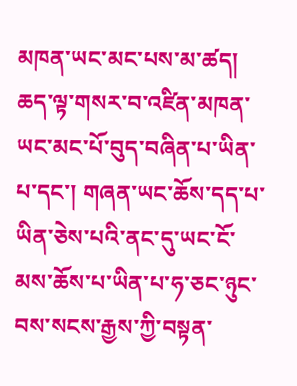མཁན་ཡང་མང་པས་མ་ཚད། ཆད་ལྟ་གསར་བ་འཛིན་མཁན་ཡང་མང་པོ་བུད་བཞིན་པ་ཡིན་པ་དང་། གཞན་ཡང་ཆོས་དད་པ་ཡིན་ཅེས་པའི་ནང་དུ་ཡང་ངོ་མས་ཆོས་པ་ཡིན་པ་ཧ་ཅང་ཉུང་བས་སངས་རྒྱས་ཀྱི་བསྟན་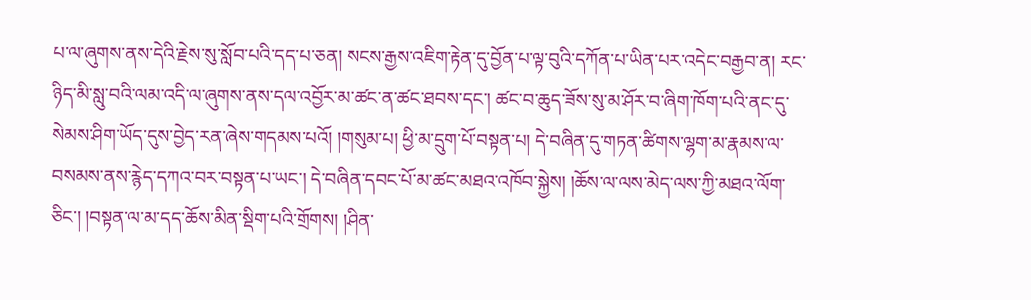པ་ལ་ཞུགས་ནས་དེའི་རྗེས་སུ་སློབ་པའི་དད་པ་ཅན། སངས་རྒྱས་འཇིག་རྟེན་དུ་བྱོན་པ་ལྟ་བུའི་དཀོན་པ་ཡིན་པར་འདེང་བརྒྱབ་ན། རང་ཉིད་མི་སླུ་བའི་ལམ་འདི་ལ་ཞུགས་ནས་དལ་འབྱོར་མ་ཚང་ན་ཚང་ཐབས་དང་། ཚང་བ་ཆུད་ཟོས་སུ་མ་ཤོར་བ་ཞིག་ཁོག་པའི་ནང་དུ་སེམས་ཤིག་ཡོད་དུས་བྱེད་རན་ཞེས་གདམས་པའོ། །གསུམ་པ། ཕྱི་མ་དྲུག་པོ་བསྟན་པ། དེ་བཞིན་དུ་གཏན་ཚིགས་ལྷག་མ་རྣམས་ལ་བསམས་ནས་རྙེད་དཀའ་བར་བསྟན་པ་ཡང་། དེ་བཞིན་དབང་པོ་མ་ཚང་མཐའ་འཁོབ་སྐྱེས། །ཆོས་ལ་ལས་མེད་ལས་ཀྱི་མཐའ་ལོག་ཅིང་། །བསྟན་ལ་མ་དད་ཆོས་མིན་སྡིག་པའི་གྲོགས། །ཤིན་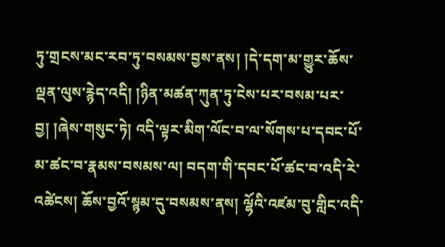ཏུ་གྲངས་མང་རབ་ཏུ་བསམས་བྱས་ནས། །དེ་དག་མ་གྱུར་ཆོས་ལྡན་ལུས་རྙེད་འདི། །ཉིན་མཚན་ཀུན་ཏུ་ངེས་པར་བསམ་པར་བྱ། །ཞེས་གསུང་ཏེ། འདི་ལྟར་མིག་ལོང་བ་ལ་སོགས་པ་དབང་པོ་མ་ཚང་བ་རྣམས་བསམས་ལ། བདག་གི་དབང་པོ་ཚང་བ་འདི་རེ་འཚེངས། ཆོས་བྱའོ་སྙམ་དུ་བསམས་ནས། ལྷོའི་འཛམ་བུ་གླིང་འདི་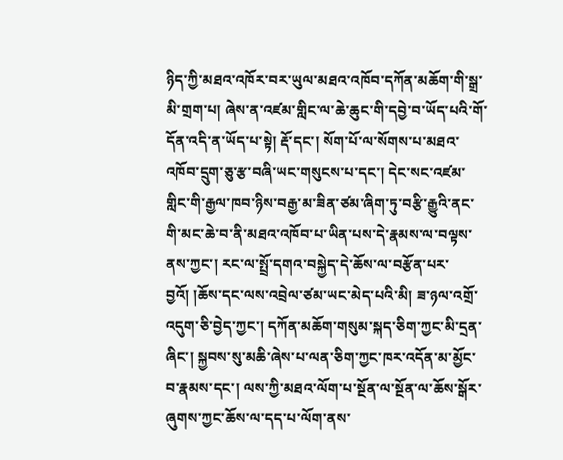ཉིད་ཀྱི་མཐའ་འཁོར་བར་ཡུལ་མཐའ་འཁོབ་དཀོན་མཆོག་གི་སྒྲ་མི་གྲག་པ། ཞེས་ན་འཛམ་གླིང་ལ་ཆེ་ཆུང་གི་དབྱེ་བ་ཡོད་པའི་གོ་དོན་འདི་ན་ཡོད་པ་སྟེ། རྡོ་དང་། སོག་པོ་ལ་སོགས་པ་མཐའ་འཁོབ་དྲུག་ཅུ་རྩ་བཞི་ཡང་གསུངས་པ་དང་། དེང་སང་འཛམ་གླིང་གི་རྒྱལ་ཁབ་ཉིས་བརྒྱ་མ་ཟིན་ཙམ་ཞིག་ཏུ་བརྩི་རྒྱུའི་ནང་གི་མང་ཆེ་བ་ནི་མཐའ་འཁོབ་པ་ཡིན་པས་དེ་རྣམས་ལ་བལྟས་ནས་ཀྱང་། རང་ལ་སྤྲོ་དགའ་བསྐྱེད་དེ་ཆོས་ལ་བརྩོན་པར་བྱའོ། །ཆོས་དང་ལས་འབྲེལ་ཙམ་ཡང་མེད་པའི་མི། ཟ་ཉལ་འགྲོ་འདུག་ཅི་བྱེད་ཀྱང་། དཀོན་མཆོག་གསུམ་སྐད་ཅིག་ཀྱང་མི་དྲན་ཞིང་། སྐྱབས་སུ་མཆི་ཞེས་པ་ལན་ཅིག་ཀྱང་ཁར་འདོན་མ་མྱོང་བ་རྣམས་དང་། ལས་ཀྱི་མཐའ་ལོག་པ་སྔོན་ལ་སྔོན་ལ་ཆོས་སྒོར་ཞུགས་ཀྱང་ཆོས་ལ་དད་པ་ལོག་ནས་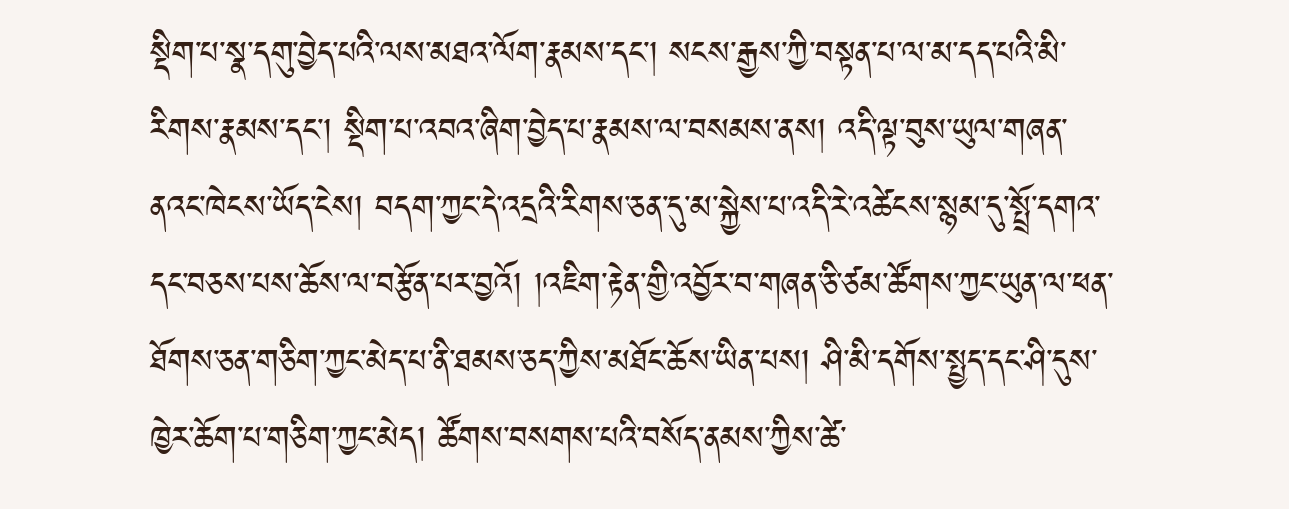སྡིག་པ་སྣ་དགུ་བྱེད་པའི་ལས་མཐའ་ལོག་རྣམས་དང་། སངས་རྒྱས་ཀྱི་བསྟན་པ་ལ་མ་དད་པའི་མི་རིགས་རྣམས་དང་། སྡིག་པ་འབའ་ཞིག་བྱེད་པ་རྣམས་ལ་བསམས་ནས། འདི་ལྟ་བུས་ཡུལ་གཞན་ནའང་ཁེངས་ཡོད་ངེས། བདག་ཀྱང་དེ་འདྲའི་རིགས་ཅན་དུ་མ་སྐྱེས་པ་འདི་རེ་འཚེངས་སྙམ་དུ་སྤྲོ་དགའ་དང་བཅས་པས་ཆོས་ལ་བརྩོན་པར་བྱའོ། །འཇིག་རྟེན་གྱི་འབྱོར་བ་གཞན་ཅི་ཙམ་ཚོགས་ཀྱང་ཡུན་ལ་ཕན་ཐོགས་ཅན་གཅིག་ཀྱང་མེད་པ་ནི་ཐམས་ཅད་ཀྱིས་མཐོང་ཆོས་ཡིན་པས། ཤི་མི་དགོས་སྤྱད་དང་ཤི་དུས་ཁྱེར་ཆོག་པ་གཅིག་ཀྱང་མེད། ཚོགས་བསགས་པའི་བསོད་ནམས་ཀྱིས་ཚེ་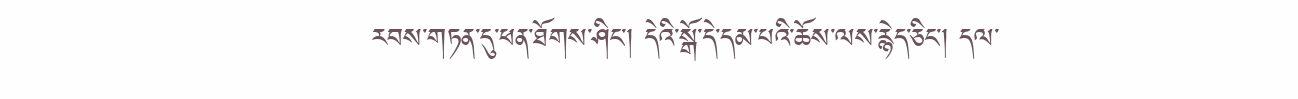རབས་གཏན་དུ་ཕན་ཐོགས་ཤིང་། དེའི་སྒོ་དེ་དམ་པའི་ཆོས་ལས་རྙེད་ཅིང་། དལ་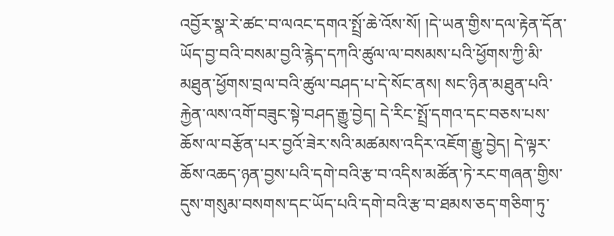འབྱོར་སྣ་རེ་ཚང་བ་ལའང་དགའ་སྤྲོ་ཆེ་འོས་སོ། །དེ་ཡན་གྱིས་དལ་རྟེན་དོན་ཡོད་བྱ་བའི་བསམ་བྱའི་རྙེད་དཀའི་ཚུལ་ལ་བསམས་པའི་ཕྱོགས་ཀྱི་མི་མཐུན་ཕྱོགས་བྲལ་བའི་ཚུལ་བཤད་པ་དེ་སོང་ནས། སང་ཉིན་མཐུན་པའི་རྐྱེན་ལས་འགོ་བཟུང་སྟེ་བཤད་རྒྱུ་བྱེད། དེ་རིང་སྤྲོ་དགའ་དང་བཅས་པས་ཆོས་ལ་བརྩོན་པར་བྱའོ་ཟེར་སའི་མཚམས་འདིར་འཇོག་རྒྱུ་བྱེད། དེ་ལྟར་ཆོས་འཆད་ཉན་བྱས་པའི་དགེ་བའི་རྩ་བ་འདིས་མཚོན་ཏེ་རང་གཞན་གྱིས་དུས་གསུམ་བསགས་དང་ཡོད་པའི་དགེ་བའི་རྩ་བ་ཐམས་ཅད་གཅིག་ཏུ་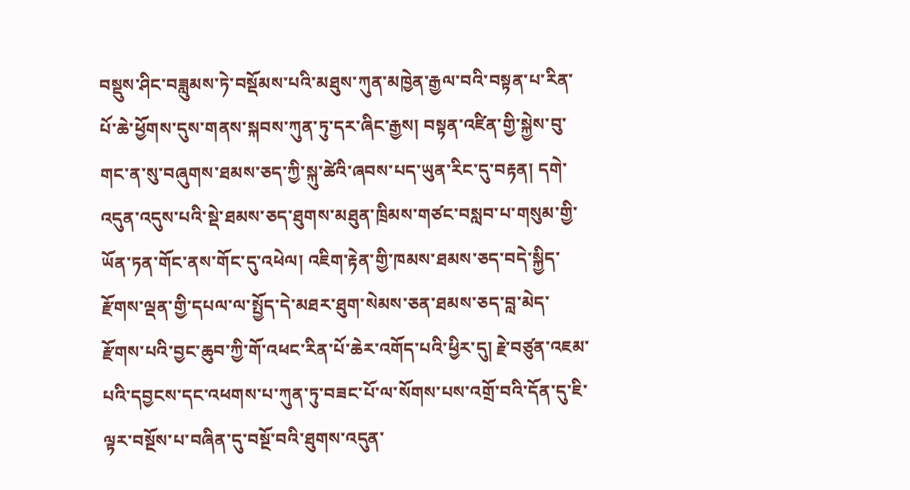བསྡུས་ཤིང་བཟླུམས་ཏེ་བསྡོམས་པའི་མཐུས་ཀུན་མཁྱེན་རྒྱལ་བའི་བསྟན་པ་རིན་པོ་ཆེ་ཕྱོགས་དུས་གནས་སྐབས་ཀུན་ཏུ་དར་ཞིང་རྒྱས། བསྟན་འཛིན་གྱི་སྐྱེས་བུ་གང་ན་སུ་བཞུགས་ཐམས་ཅད་ཀྱི་སྐུ་ཚེའི་ཞབས་པད་ཡུན་རིང་དུ་བརྟན། དགེ་འདུན་འདུས་པའི་སྡེ་ཐམས་ཅད་ཐུགས་མཐུན་ཁྲིམས་གཙང་བསླབ་པ་གསུམ་གྱི་ཡོན་ཏན་གོང་ནས་གོང་དུ་འཕེལ། འཇིག་རྟེན་གྱི་ཁམས་ཐམས་ཅད་བདེ་སྐྱིད་རྫོགས་ལྡན་གྱི་དཔལ་ལ་སྤྱོད་དེ་མཐར་ཐུག་སེམས་ཅན་ཐམས་ཅད་བླ་མེད་རྫོགས་པའི་བྱང་ཆུབ་ཀྱི་གོ་འཕང་རིན་པོ་ཆེར་འགོད་པའི་ཕྱིར་དུ། རྗེ་བཙུན་འཇམ་པའི་དབྱངས་དང་འཕགས་པ་ཀུན་ཏུ་བཟང་པོ་ལ་སོགས་པས་འགྲོ་བའི་དོན་དུ་ཇི་ལྟར་བསྔོས་པ་བཞིན་དུ་བསྔོ་བའི་ཐུགས་འདུན་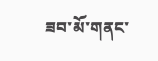ཟབ་མོ་གནང་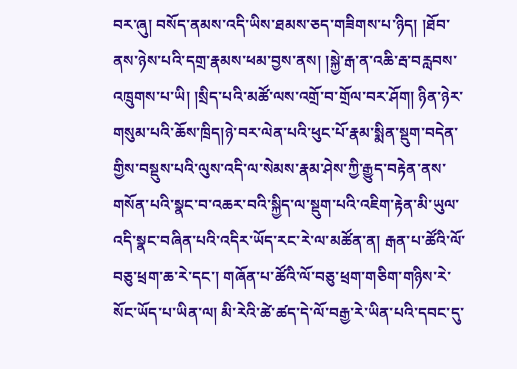བར་ཞུ། བསོད་ནམས་འདི་ཡིས་ཐམས་ཅད་གཟིགས་པ་ཉིད། །ཐོབ་ནས་ཉེས་པའི་དགྲ་རྣམས་ཕམ་བྱས་ནས། །སྐྱེ་རྒ་ན་འཆི་རྦ་བརླབས་འཁྲུགས་པ་ཡི། །སྲིད་པའི་མཚོ་ལས་འགྲོ་བ་གྲོལ་བར་ཤོག། ཉིན་ཉེར་གསུམ་པའི་ཆོས་ཁྲིད།ཉེ་བར་ལེན་པའི་ཕུང་པོ་རྣམ་སྨིན་སྡུག་བདེན་གྱིས་བསྡུས་པའི་ལུས་འདི་ལ་སེམས་རྣམ་ཤེས་ཀྱི་རྒྱུད་བརྟེན་ནས་གསོན་པའི་སྣང་བ་འཆར་བའི་སྐྱིད་ལ་སྡུག་པའི་འཇིག་རྟེན་མི་ཡུལ་འདི་སྣང་བཞིན་པའི་འདིར་ཡོད་རང་རེ་ལ་མཚོན་ན། རྒན་པ་ཚོའི་ལོ་བཅུ་ཕྲག་ཆ་རེ་དང་། གཞོན་པ་ཚོའི་ལོ་བཅུ་ཕྲག་གཅིག་གཉིས་རེ་སོང་ཡོད་པ་ཡིན་ལ། མི་རེའི་ཚེ་ཚད་དེ་ལོ་བརྒྱ་རེ་ཡིན་པའི་དབང་དུ་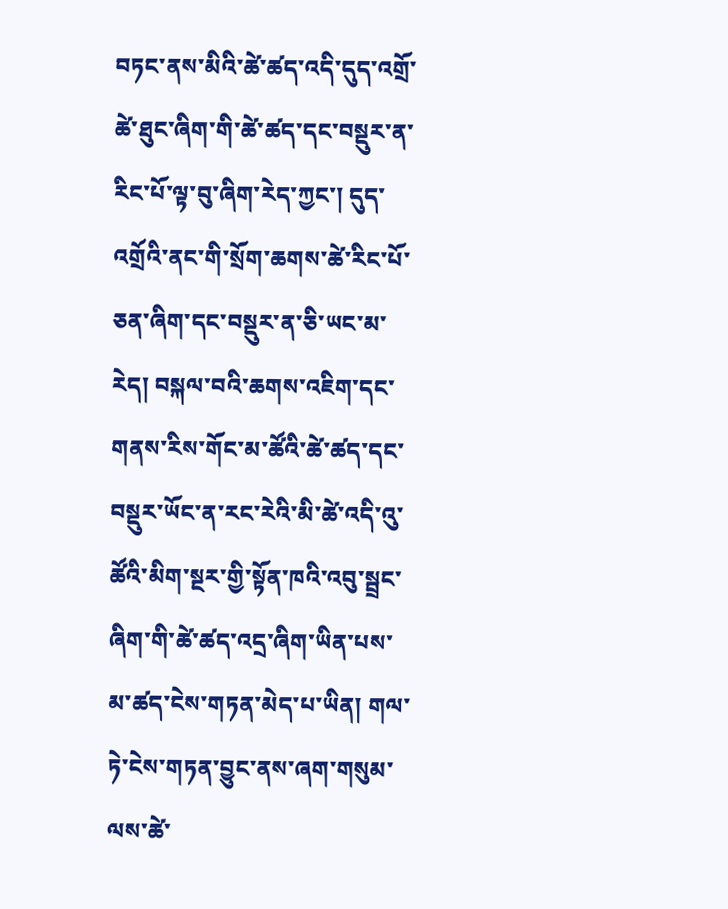བཏང་ནས་མིའི་ཚེ་ཚད་འདི་དུད་འགྲོ་ཚེ་ཐུང་ཞིག་གི་ཚེ་ཚད་དང་བསྡུར་ན་རིང་པོ་ལྟ་བུ་ཞིག་རེད་ཀྱང་། དུད་འགྲོའི་ནང་གི་སྲོག་ཆགས་ཚེ་རིང་པོ་ཅན་ཞིག་དང་བསྡུར་ན་ཅི་ཡང་མ་རེད། བསྐལ་བའི་ཆགས་འཇིག་དང་གནས་རིས་གོང་མ་ཚོའི་ཚེ་ཚད་དང་བསྡུར་ཡོང་ན་རང་རེའི་མི་ཚེ་འདི་འུ་ཚོའི་མིག་སྔར་གྱི་སྟོན་ཁའི་འབུ་སྦྲང་ཞིག་གི་ཚེ་ཚད་འདྲ་ཞིག་ཡིན་པས་མ་ཚད་ངེས་གཏན་མེད་པ་ཡིན། གལ་ཏེ་ངེས་གཏན་བྱུང་ནས་ཞག་གསུམ་ལས་ཚེ་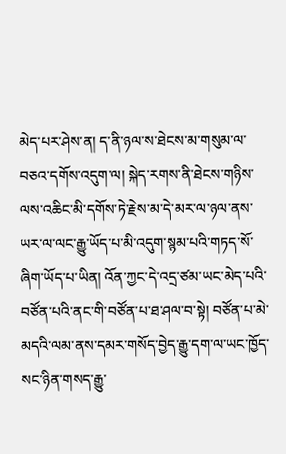མེད་པར་ཤེས་ན། ད་ནི་ཉལ་ས་ཐེངས་མ་གསུམ་ལ་བཅའ་དགོས་འདུག་ལ། སྐེད་རགས་ནི་ཐེངས་གཉིས་ལས་འཆིང་མི་དགོས་ཏེ་རྗེས་མ་དེ་མར་ལ་ཉལ་ནས་ཡར་ལ་ལང་རྒྱུ་ཡོད་པ་མི་འདུག་སྙམ་པའི་གཏད་སོ་ཞིག་ཡོད་པ་ཡིན། འོན་ཀྱང་དེ་འདྲ་ཙམ་ཡང་མེད་པའི་བཙོན་པའི་ནང་གི་བཙོན་པ་ཐ་ཤལ་བ་སྟེ། བཙོན་པ་མེ་མདའི་ལམ་ནས་དམར་གསོད་བྱེད་རྒྱུ་དག་ལ་ཡང་ཁྱོད་སང་ཉིན་གསད་རྒྱུ་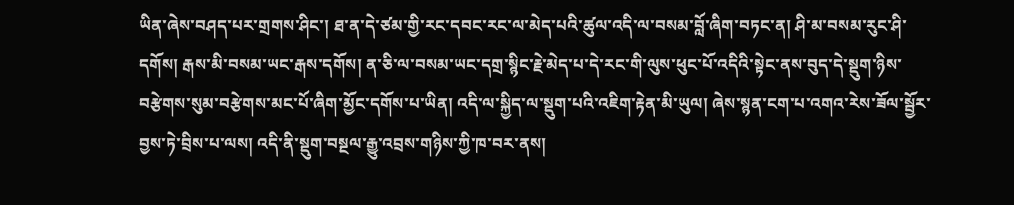ཡིན་ཞེས་བཤད་པར་གྲགས་ཤིང་། ཐ་ན་དེ་ཙམ་གྱི་རང་དབང་རང་ལ་མེད་པའི་ཚུལ་འདི་ལ་བསམ་བློ་ཞིག་བཏང་ན། ཤི་མ་བསམ་རུང་ཤི་དགོས། རྒས་མི་བསམ་ཡང་རྒས་དགོས། ན་ཅི་ལ་བསམ་ཡང་དགྲ་སྙིང་རྗེ་མེད་པ་དེ་རང་གི་ལུས་ཕུང་པོ་འདིའི་སྟེང་ནས་བུད་དེ་སྡུག་ཉིས་བརྩེགས་སུམ་བརྩེགས་མང་པོ་ཞིག་མྱོང་དགོས་པ་ཡིན། འདི་ལ་སྐྱིད་ལ་སྡུག་པའི་འཇིག་རྟེན་མི་ཡུལ། ཞེས་སྙན་ངག་པ་འགའ་རེས་ཟོལ་སྦྱོར་བྱས་ཏེ་བྲིས་པ་ལས། འདི་ནི་སྡུག་བསྔལ་རྒྱུ་འབྲས་གཉིས་ཀྱི་ཁ་བར་ནས།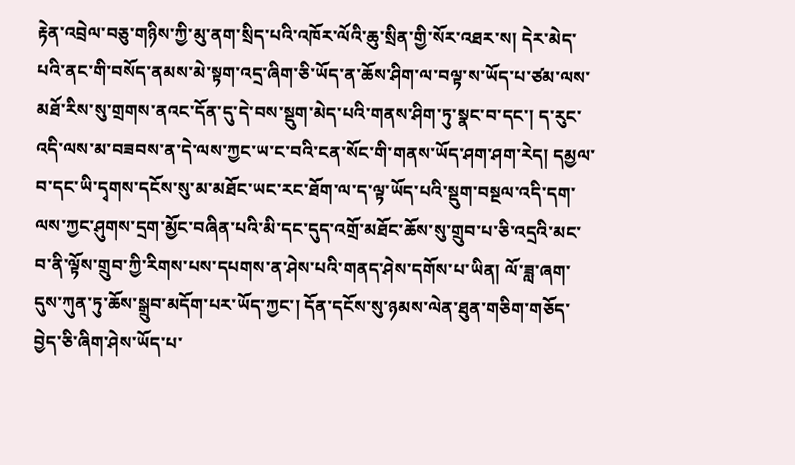རྟེན་འབྲེལ་བཅུ་གཉིས་ཀྱི་མུ་ནག་སྲིད་པའི་འཁོར་ལོའི་ཆུ་སྲིན་གྱི་སོར་འཐར་ས། དེར་མེད་པའི་ནང་གི་བསོད་ནམས་མེ་སྟག་འདྲ་ཞིག་ཅི་ཡོད་ན་ཆོས་ཤིག་ལ་བལྟ་ས་ཡོད་པ་ཙམ་ལས་མཐོ་རིས་སུ་གྲགས་ནའང་དོན་དུ་དེ་བས་སྡུག་མེད་པའི་གནས་ཤིག་ཏུ་སྣང་བ་དང་། ད་རུང་འདི་ལས་མ་བཟབས་ན་དེ་ལས་ཀྱང་ཡ་ང་བའི་ངན་སོང་གི་གནས་ཡོད་ཤག་ཤག་རེད། དམྱལ་བ་དང་ཡི་དྭགས་དངོས་སུ་མ་མཐོང་ཡང་རང་ཐོག་ལ་ད་ལྟ་ཡོད་པའི་སྡུག་བསྔལ་འདི་དག་ལས་ཀྱང་ཤུགས་དྲག་མྱོང་བཞིན་པའི་མི་དང་དུད་འགྲོ་མཐོང་ཆོས་སུ་གྲུབ་པ་ཅི་འདྲའི་མང་བ་ནི་ལྟོས་གྲུབ་ཀྱི་རིགས་པས་དཔགས་ན་ཤེས་པའི་གནད་ཤེས་དགོས་པ་ཡིན། ལོ་ཟླ་ཞག་དུས་ཀུན་ཏུ་ཆོས་སྒྲུབ་མདོག་པར་ཡོད་ཀྱང་། དོན་དངོས་སུ་ཉམས་ལེན་ཐུན་གཅིག་གཅོད་བྱེད་ཅི་ཞིག་ཤེས་ཡོད་པ་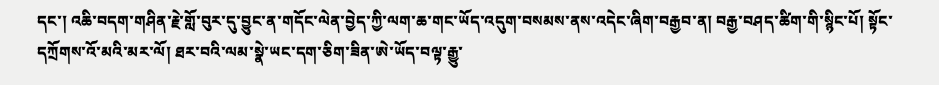དང་། འཆི་བདག་གཤིན་རྗེ་གློ་བུར་དུ་བྱུང་ན་གདོང་ལེན་བྱེད་ཀྱི་ལག་ཆ་གང་ཡོད་འདུག་བསམས་ནས་འདེང་ཞིག་བརྒྱབ་ན། བརྒྱ་བཤད་ཚིག་གི་སྙིང་པོ། སྟོང་དཀྲོགས་འོ་མའི་མར་ལོ། ཐར་བའི་ལམ་སྣེ་ཡང་དག་ཅིག་ཟིན་ཨེ་ཡོད་བལྟ་རྒྱུ་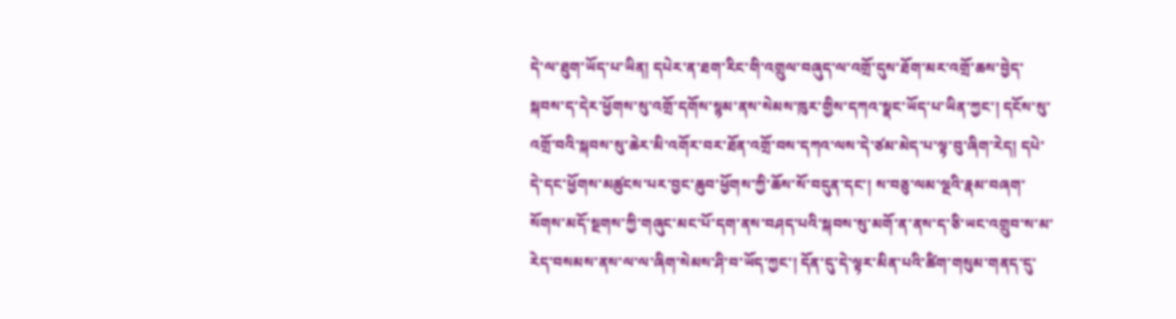དེ་ལ་ཐུག་ཡོད་པ་ཡིན། དཔེར་ན་ཐག་རིང་གི་འགྲུལ་བཞུད་ལ་འགྲོ་དུས་ཐོག་མར་འགྲོ་ཆས་བྱེད་སྐབས་ད་དེར་ཕྱོགས་སུ་འགྲོ་དགོས་སྙམ་ནས་སེམས་ཁུར་གྱིས་དཀའ་སྣང་ཡོད་པ་ཡིན་ཀྱང་། དངོས་སུ་འགྲོ་བའི་སྐབས་སུ་ཆེར་མི་འགོར་བར་ཐོན་འགྲོ་བས་དཀའ་ལས་དེ་ཙམ་མེད་པ་ལྟ་བུ་ཞིག་རེད། དཔེ་དེ་དང་ཕྱོགས་མཚུངས་པར་བྱང་ཆུབ་ཕྱོགས་ཀྱི་ཆོས་སོ་བདུན་དང་། ས་བཅུ་ལམ་ལྔའི་རྣམ་བཞག་སོགས་མདོ་སྔགས་ཀྱི་གཞུང་མང་པོ་དག་ནས་བཤད་པའི་སྐབས་སུ་མགོ་ན་ནས་ད་ཅི་ཡང་འགྲུབ་ས་མ་རེད་བསམས་ནས་ལ་ལ་ཞིག་སེམས་ཤི་བ་ཡོད་ཀྱང་། དོན་དུ་དེ་ལྟར་མིན་པའི་ཚིག་གསུམ་གནད་དུ་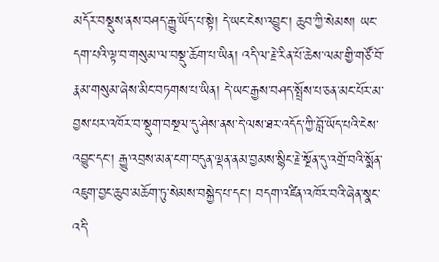མདོར་བསྡུས་ནས་བཤད་རྒྱུ་ཡོད་པ་སྟེ། དེ་ཡང་ངེས་འབྱུང་། ཆུབ་ཀྱི་སེམས། ཡང་དག་པའི་ལྟ་བ་གསུམ་ལ་བསྡུ་ཆོག་པ་ཡིན། འདི་ལ་རྗེ་རིན་པོ་ཆེས་ལམ་གྱི་གཙོ་བོ་རྣམ་གསུམ་ཞེས་མིང་བཏགས་པ་ཡིན། དེ་ཡང་རྒྱས་བཤད་སྤྲོས་པ་ཅན་མང་པོར་མ་བྱས་པར་འཁོར་བ་སྡུག་བསྔལ་དུ་ཤེས་ནས་དེ་ལས་ཐར་འདོད་ཀྱི་བློ་ཡོད་པའི་ངེས་འབྱུང་དང་། རྒྱུ་འབྲས་མན་ངག་བདུན་ལྡན་ནམ་བྱམས་སྙིང་རྗེ་སྔོན་དུ་འགྲོ་བའི་སྨོན་འཇུག་བྱང་ཆུབ་མཆོག་ཏུ་སེམས་བསྐྱེད་པ་དང་། བདག་འཛིན་འཁོར་བའི་ཞེན་སྣང་འདི་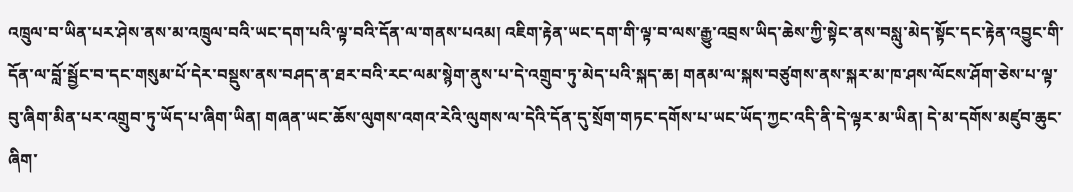འཁྲུལ་བ་ཡིན་པར་ཤེས་ནས་མ་འཁྲུལ་བའི་ཡང་དག་པའི་ལྟ་བའི་དོན་ལ་གནས་པའམ། འཇིག་རྟེན་ཡང་དག་གི་ལྟ་བ་ལས་རྒྱུ་འབྲས་ཡིད་ཆེས་ཀྱི་སྟེང་ནས་བསླུ་མེད་སྟོང་དང་རྟེན་འབྱུང་གི་དོན་ལ་བློ་སྦྱོང་བ་དང་གསུམ་པོ་དེར་བསྡུས་ནས་བཤད་ན་ཐར་བའི་རང་ལམ་སྙེག་ནུས་པ་དེ་འགྲུབ་ཏུ་མེད་པའི་སྐད་ཆ། གནམ་ལ་སྐས་བཙུགས་ནས་སྐར་མ་ཁ་ཤས་ལོངས་ཤོག་ཅེས་པ་ལྟ་བུ་ཞིག་མིན་པར་འགྲུབ་ཏུ་ཡོད་པ་ཞིག་ཡིན། གཞན་ཡང་ཆོས་ལུགས་འགའ་རེའི་ལུགས་ལ་དེའི་དོན་དུ་སྲོག་གཏང་དགོས་པ་ཡང་ཡོད་ཀྱང་འདི་ནི་དེ་ལྟར་མ་ཡིན། དེ་མ་དགོས་མཛུབ་ཆུང་ཞིག་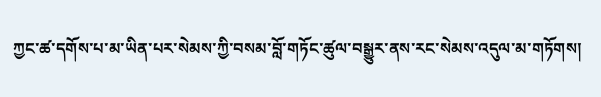ཀྱང་ཚ་དགོས་པ་མ་ཡིན་པར་སེམས་ཀྱི་བསམ་བློ་གཏོང་ཚུལ་བསྒྱུར་ནས་རང་སེམས་འདུལ་མ་གཏོགས།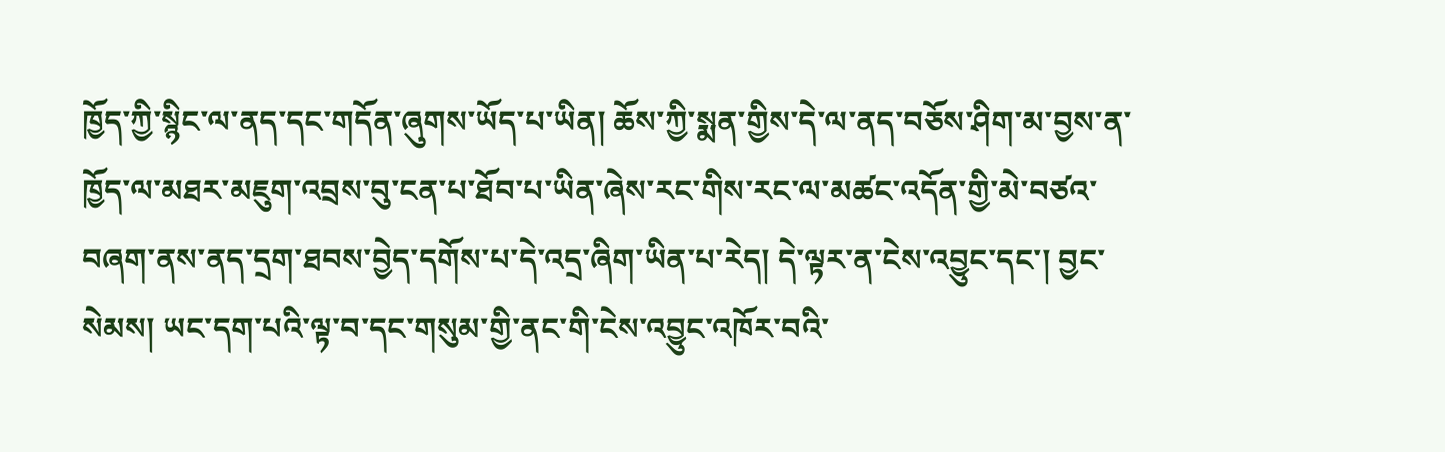ཁྱོད་ཀྱི་སྙིང་ལ་ནད་དང་གདོན་ཞུགས་ཡོད་པ་ཡིན། ཆོས་ཀྱི་སྨན་གྱིས་དེ་ལ་ནད་བཅོས་ཤིག་མ་བྱས་ན་ཁྱོད་ལ་མཐར་མཇུག་འབྲས་བུ་ངན་པ་ཐོབ་པ་ཡིན་ཞེས་རང་གིས་རང་ལ་མཚང་འདོན་གྱི་མེ་བཙའ་བཞག་ནས་ནད་དྲག་ཐབས་བྱེད་དགོས་པ་དེ་འདྲ་ཞིག་ཡིན་པ་རེད། དེ་ལྟར་ན་ངེས་འབྱུང་དང་། བྱང་སེམས། ཡང་དག་པའི་ལྟ་བ་དང་གསུམ་གྱི་ནང་གི་ངེས་འབྱུང་འཁོར་བའི་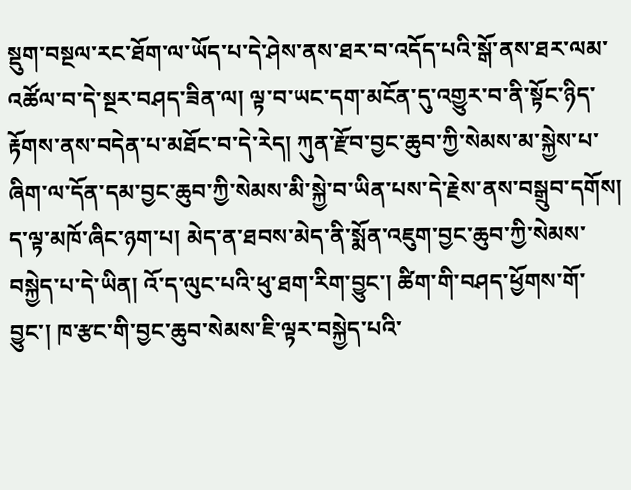སྡུག་བསྔལ་རང་ཐོག་ལ་ཡོད་པ་དེ་ཤེས་ནས་ཐར་བ་འདོད་པའི་སྒོ་ནས་ཐར་ལམ་འཚོལ་བ་དེ་སྔར་བཤད་ཟིན་ལ། ལྟ་བ་ཡང་དག་མངོན་དུ་འགྱུར་བ་ནི་སྟོང་ཉིད་རྟོགས་ནས་བདེན་པ་མཐོང་བ་དེ་རེད། ཀུན་རྫོབ་བྱང་ཆུབ་ཀྱི་སེམས་མ་སྐྱེས་པ་ཞིག་ལ་དོན་དམ་བྱང་ཆུབ་ཀྱི་སེམས་མི་སྐྱེ་བ་ཡིན་པས་དེ་རྗེས་ནས་བསྒྲུབ་དགོས། ད་ལྟ་མཁོ་ཞིང་ཉག་པ། མེད་ན་ཐབས་མེད་ནི་སྨོན་འཇུག་བྱང་ཆུབ་ཀྱི་སེམས་བསྐྱེད་པ་དེ་ཡིན། འོ་ད་ལུང་པའི་ཕུ་ཐག་རིག་བྱུང་། ཚིག་གི་བཤད་ཕྱོགས་གོ་བྱུང་། ཁ་རྩང་གི་བྱང་ཆུབ་སེམས་ཇི་ལྟར་བསྐྱེད་པའི་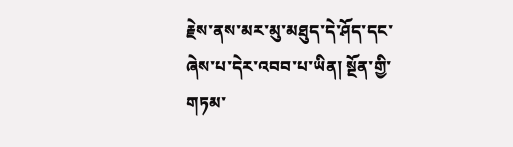རྗེས་ནས་མར་མུ་མཐུད་དེ་ཤོད་དང་ཞེས་པ་དེར་འབབ་པ་ཡིན། སྔོན་གྱི་གཏམ་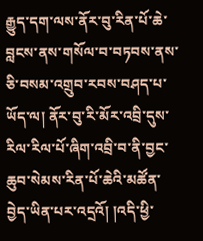རྒྱུད་དག་ལས་ནོར་བུ་རིན་པོ་ཆེ་བླངས་ནས་གསོལ་བ་བཏབས་ནས་ཅི་བསམ་འགྲུབ་རབས་བཤད་པ་ཡོད་ལ། ནོར་བུ་རི་མོར་འབྲི་དུས་རིལ་རིལ་པོ་ཞིག་འབྲི་བ་ནི་བྱང་ཆུབ་སེམས་རིན་པོ་ཆེའི་མཚོན་བྱེད་ཡིན་པར་འདྲའོ། །འདི་ཕྱི་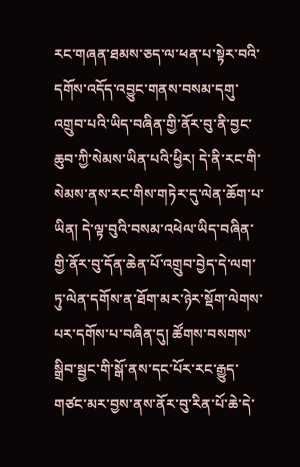རང་གཞན་ཐམས་ཅད་ལ་ཕན་པ་སྟེར་བའི་དགོས་འདོད་འབྱུང་གནས་བསམ་དགུ་འགྲུབ་པའི་ཡིད་བཞིན་གྱི་ནོར་བུ་ནི་བྱང་ཆུབ་ཀྱི་སེམས་ཡིན་པའི་ཕྱིར། དེ་ནི་རང་གི་སེམས་ནས་རང་གིས་གཏེར་དུ་ལེན་ཆོག་པ་ཡིན། དེ་ལྟ་བུའི་བསམ་འཕེལ་ཡིད་བཞིན་གྱི་ནོར་བུ་དོན་ཆེན་པོ་འགྲུབ་བྱེད་དེ་ལག་ཏུ་ལེན་དགོས་ན་ཐོག་མར་ཉེར་སྡོག་ལེགས་པར་དགོས་པ་བཞིན་དུ། ཚོགས་བསགས་སྒྲིབ་སྦྱང་གི་སྒོ་ནས་དང་པོར་རང་རྒྱུད་གཙང་མར་བྱས་ནས་ནོར་བུ་རིན་པོ་ཆེ་དེ་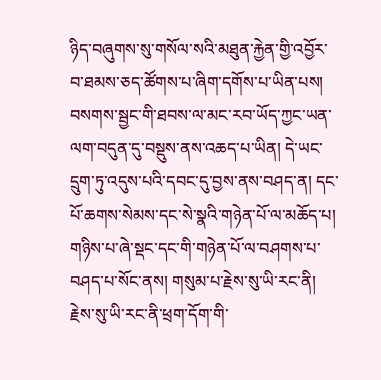ཉིད་བཞུགས་སུ་གསོལ་སའི་མཐུན་རྐྱེན་གྱི་འབྱོར་བ་ཐམས་ཅད་ཚོགས་པ་ཞིག་དགོས་པ་ཡིན་པས། བསགས་སྦྱང་གི་ཐབས་ལ་མང་རབ་ཡོད་ཀྱང་ཡན་ལག་བདུན་དུ་བསྡུས་ནས་འཆད་པ་ཡིན། དེ་ཡང་དྲུག་ཏུ་འདུས་པའི་དབང་དུ་བྱས་ནས་བཤད་ན། དང་པོ་ཆགས་སེམས་དང་སེ་སྣའི་གཉེན་པོ་ལ་མཆོད་པ། གཉིས་པ་ཞེ་སྡང་དང་གི་གཉེན་པོ་ལ་བཤགས་པ་བཤད་པ་སོང་ནས། གསུམ་པ་རྗེས་སུ་ཡི་རང་ནི། རྗེས་སུ་ཡི་རང་ནི་ཕྲག་དོག་གི་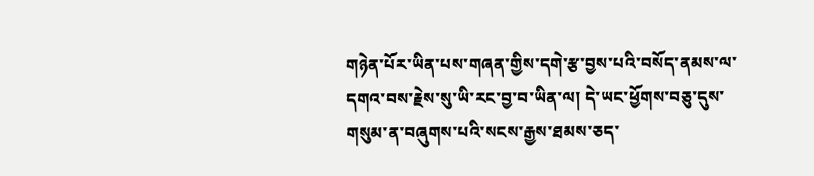གཉེན་པོར་ཡིན་པས་གཞན་གྱིས་དགེ་རྩ་བྱས་པའི་བསོད་ནམས་ལ་དགའ་བས་རྗེས་སུ་ཡི་རང་བྱ་བ་ཡིན་ལ། དེ་ཡང་ཕྱོགས་བཅུ་དུས་གསུམ་ན་བཞུགས་པའི་སངས་རྒྱས་ཐམས་ཅད་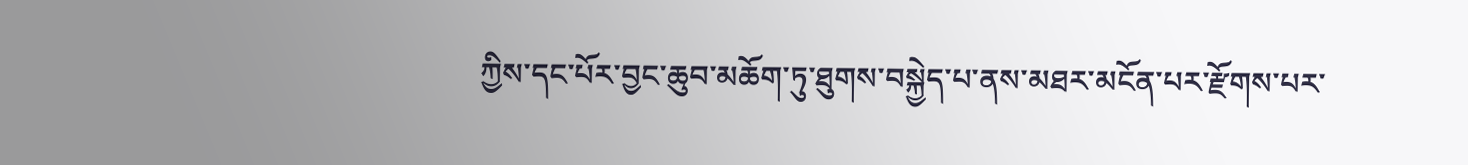ཀྱིས་དང་པོར་བྱང་ཆུབ་མཆོག་ཏུ་ཐུགས་བསྐྱེད་པ་ནས་མཐར་མངོན་པར་རྫོགས་པར་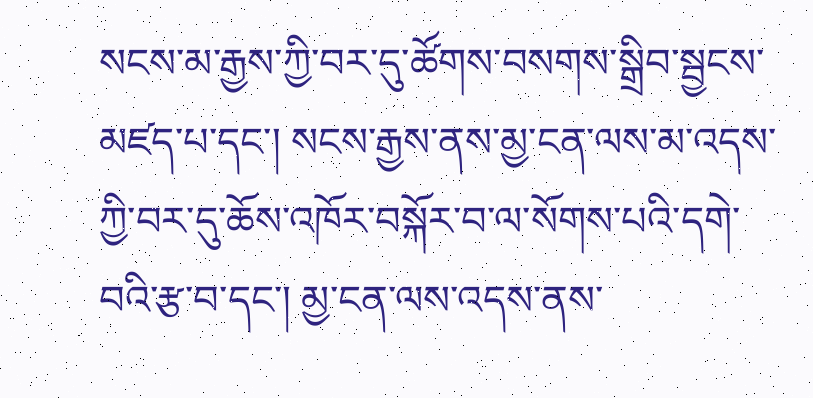སངས་མ་རྒྱས་ཀྱི་བར་དུ་ཚོགས་བསགས་སྒྲིབ་སྦྱངས་མཛད་པ་དང་། སངས་རྒྱས་ནས་མྱ་ངན་ལས་མ་འདས་ཀྱི་བར་དུ་ཆོས་འཁོར་བསྐོར་བ་ལ་སོགས་པའི་དགེ་བའི་རྩ་བ་དང་། མྱ་ངན་ལས་འདས་ནས་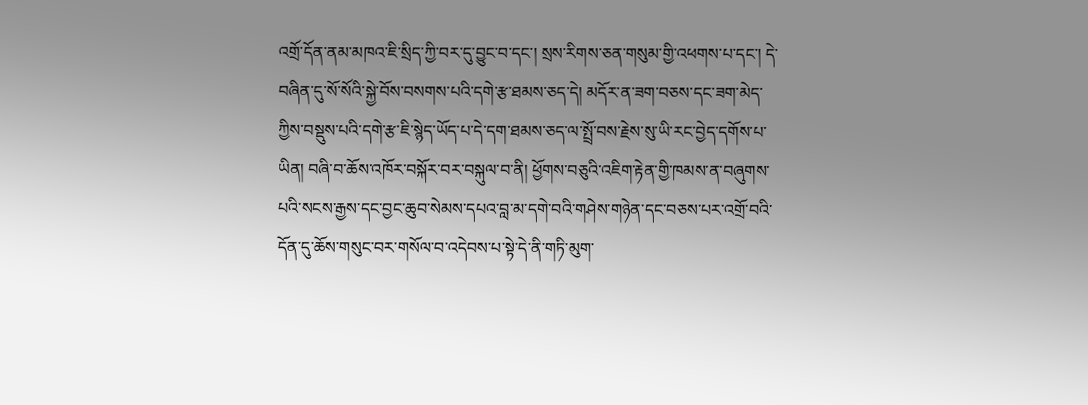འགྲོ་དོན་ནམ་མཁའ་ཇི་སྲིད་ཀྱི་བར་དུ་བྱུང་བ་དང་། སྲས་རིགས་ཅན་གསུམ་གྱི་འཕགས་པ་དང་། དེ་བཞིན་དུ་སོ་སོའི་སྐྱེ་བོས་བསགས་པའི་དགེ་རྩ་ཐམས་ཅད་དེ། མདོར་ན་ཟག་བཅས་དང་ཟག་མེད་ཀྱིས་བསྡུས་པའི་དགེ་རྩ་ཇི་སྙེད་ཡོད་པ་དེ་དག་ཐམས་ཅད་ལ་སྤྲོ་བས་རྗེས་སུ་ཡི་རང་བྱེད་དགོས་པ་ཡིན། བཞི་བ་ཆོས་འཁོར་བསྐོར་བར་བསྐུལ་བ་ནི། ཕྱོགས་བཅུའི་འཇིག་རྟེན་གྱི་ཁམས་ན་བཞུགས་པའི་སངས་རྒྱས་དང་བྱང་ཆུབ་སེམས་དཔའ་བླ་མ་དགེ་བའི་གཤེས་གཉེན་དང་བཅས་པར་འགྲོ་བའི་དོན་དུ་ཆོས་གསུང་བར་གསོལ་བ་འདེབས་པ་སྟེ་དེ་ནི་གཏི་མུག་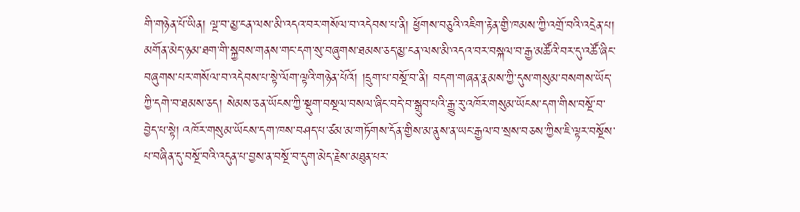གི་གཉེན་པོ་ཡིན། ལྔ་བ་མྱ་ངན་ལས་མི་འདའ་བར་གསོལ་བ་འདེབས་པ་ནི། ཕྱོགས་བཅུའི་འཇིག་རྟེན་གྱི་ཁམས་ཀྱི་འགྲོ་བའི་འདྲེན་པ། མགོན་མེད་ཉམ་ཐག་གི་སྐྱབས་གནས་གང་དག་སུ་བཞུགས་ཐམས་ཅད་མྱ་ངན་ལས་མི་འདའ་བར་བསྐལ་བ་རྒྱ་མཚོའི་བར་དུ་འཚོ་ཞིང་བཞུགས་པར་གསོལ་བ་འདེབས་པ་སྟེ་ལོག་ལྟའི་གཉེན་པོའོ། །དྲུག་པ་བསྔོ་བ་ནི། བདག་གཞན་རྣམས་ཀྱི་དུས་གསུམ་བསགས་ཡོད་ཀྱི་དགེ་བ་ཐམས་ཅད། སེམས་ཅན་ཡོངས་ཀྱི་སྡུག་བསྔལ་བསལ་ཞིང་བདེ་བ་སྒྲུབ་པའི་རྒྱུ་རུ་འཁོར་གསུམ་ཡོངས་དག་གིས་བསྔོ་བ་བྱེད་པ་སྟེ། འཁོར་གསུམ་ཡོངས་དག་ཁས་བཤད་པ་ཙམ་མ་གཏོགས་དོན་གྱིས་མ་ནུས་ན་ཡང་རྒྱལ་བ་སྲས་བཅས་ཀྱིས་ཇི་ལྟར་བསྔོས་པ་བཞིན་དུ་བསྔོ་བའི་འདུན་པ་བྱས་ན་བསྔོ་བ་དུག་མེད་རྗེས་མཐུན་པར་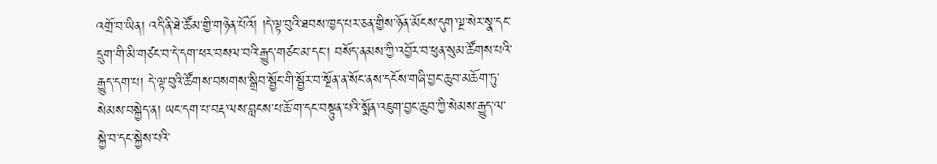འགྲོ་བ་ཡིན། འདི་ནི་ཐེ་ཚོམ་གྱི་གཉེན་པོའོ། །དེ་ལྟ་བུའི་ཐབས་ཁྱད་པར་ཅན་གྱིས་ཉོན་མོངས་དུག་ལྔ་སེར་སྣ་དང་དྲུག་གི་མི་གཙང་བ་དེ་དག་ཕར་བསལ་བའི་རྒྱུད་གཙང་མ་དང་། བསོད་ནམས་ཀྱི་འབྱོར་བ་ཕུན་སུམ་ཚོགས་པའི་རྒྱུད་དག་པ། དེ་ལྟ་བུའི་ཚོགས་བསགས་སྒྲིབ་སྦྱོང་གི་སྦྱོར་བ་སྔོན་ན་སོང་ནས་དངོས་གཞི་བྱང་ཆུབ་མཆོག་ཏུ་སེམས་བསྐྱེད་ན། ཡང་དག་པ་བརྡ་ལས་བླངས་པ་ཆོ་ག་དང་བསྟུན་པའི་སྨོན་འཇུག་བྱང་ཆུབ་ཀྱི་སེམས་རྒྱུད་ལ་སྐྱེ་བ་དང་སྐྱེས་པའི་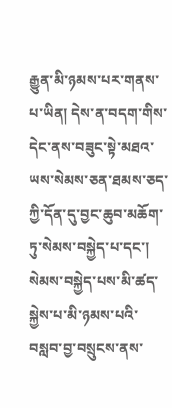རྒྱུན་མི་ཉམས་པར་གནས་པ་ཡིན། དེས་ན་བདག་གིས་དེང་ནས་བཟུང་སྟེ་མཐའ་ཡས་སེམས་ཅན་ཐམས་ཅད་ཀྱི་དོན་དུ་བྱང་ཆུབ་མཆོག་ཏུ་སེམས་བསྐྱེད་པ་དང་། སེམས་བསྐྱེད་པས་མི་ཚད་སྐྱེས་པ་མི་ཉམས་པའི་བསླབ་བྱ་བསྲུངས་ནས་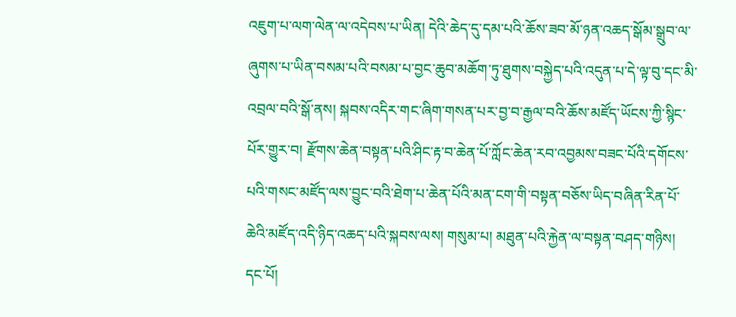འཇུག་པ་ལག་ལེན་ལ་འདེབས་པ་ཡིན། དེའི་ཆེད་དུ་དམ་པའི་ཆོས་ཟབ་མོ་ཉན་འཆད་སྒོམ་སྒྲུབ་ལ་ཞུགས་པ་ཡིན་བསམ་པའི་བསམ་པ་བྱང་ཆུབ་མཆོག་ཏུ་ཐུགས་བསྐྱེད་པའི་འདུན་པ་དེ་ལྟ་བུ་དང་མི་འབྲལ་བའི་སྒོ་ནས། སྐབས་འདིར་གང་ཞིག་གསན་པར་བྱ་བ་རྒྱལ་བའི་ཆོས་མཛོད་ཡོངས་ཀྱི་སྙིང་པོར་གྱུར་བ། རྫོགས་ཆེན་བསྟན་པའི་ཤིང་རྟ་བ་ཆེན་པོ་ཀློང་ཆེན་རབ་འབྱམས་བཟང་པོའི་དགོངས་པའི་གསང་མཛོད་ལས་བྱུང་བའི་ཐེག་པ་ཆེན་པོའི་མན་ངག་གི་བསྟན་བཅོས་ཡིད་བཞིན་རིན་པོ་ཆེའི་མཛོད་འདི་ཉིད་འཆད་པའི་སྐབས་ལས། གསུམ་པ། མཐུན་པའི་རྐྱེན་ལ་བསྟན་བཤད་གཉིས། དང་པོ།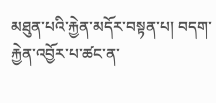མཐུན་པའི་རྐྱེན་མདོར་བསྟན་པ། བདག་རྐྱེན་འབྱོར་པ་ཚང་ན་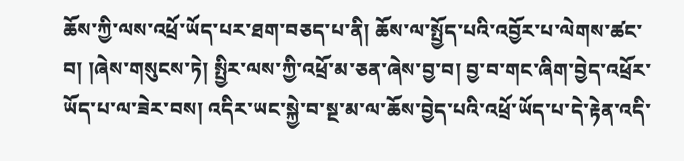ཆོས་ཀྱི་ལས་འཕྲོ་ཡོད་པར་ཐག་བཅད་པ་ནི། ཆོས་ལ་སྤྱོད་པའི་འབྱོར་པ་ལེགས་ཚང་བ། །ཞེས་གསུངས་ཏེ། སྤྱིར་ལས་ཀྱི་འཕྲོ་མ་ཅན་ཞེས་བྱ་བ། བྱ་བ་གང་ཞིག་བྱེད་འཕྲོར་ཡོད་པ་ལ་ཟེར་བས། འདིར་ཡང་སྐྱེ་བ་སྔ་མ་ལ་ཆོས་བྱེད་པའི་འཕྲོ་ཡོད་པ་དེ་རྟེན་འདི་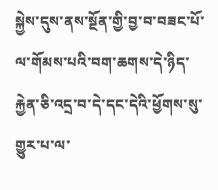སྐྱེས་དུས་ནས་སྔོན་གྱི་བྱ་བ་བཟང་པོ་ལ་གོམས་པའི་བག་ཆགས་དེ་ཉིད་རྐྱེན་ཅི་འདྲ་བ་དེ་དང་དེའི་ཕྱོགས་སུ་གྱུར་པ་ལ་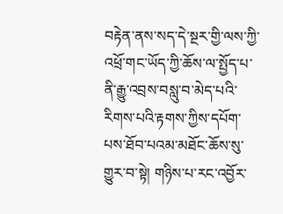བརྟེན་ནས་སད་དེ་སྔར་གྱི་ལས་ཀྱི་འཕྲོ་གང་ཡོད་ཀྱི་ཆོས་ལ་སྤྱོད་པ་ནི་རྒྱུ་འབྲས་བསླུ་བ་མེད་པའི་རིགས་པའི་རྟགས་ཀྱིས་དཔོག་པས་ཐོབ་པའམ་མཐོང་ཆོས་སུ་གྱུར་བ་སྟེ། གཉིས་པ་རང་འབྱོར་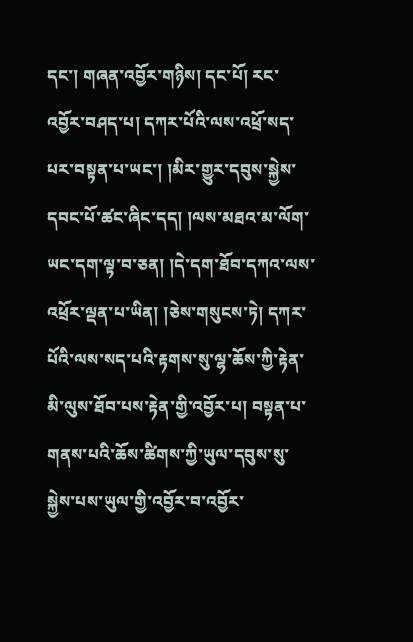དང་། གཞན་འབྱོར་གཉིས། དང་པོ། རང་འབྱོར་བཤད་པ། དཀར་པོའི་ལས་འཕྲོ་སད་པར་བསྟན་པ་ཡང་། །མིར་གྱུར་དབུས་སྐྱེས་དབང་པོ་ཚང་ཞིང་དད། །ལས་མཐའ་མ་ལོག་ཡང་དག་ལྟ་བ་ཅན། །དེ་དག་ཐོབ་དཀའ་ལས་འཕྲོར་ལྡན་པ་ཡིན། །ཅེས་གསུངས་ཏེ། དཀར་པོའི་ལས་སད་པའི་རྟགས་སུ་ལྷ་ཆོས་ཀྱི་རྟེན་མི་ལུས་ཐོབ་པས་རྟེན་གྱི་འབྱོར་པ། བསྟན་པ་གནས་པའི་ཆོས་ཚིགས་ཀྱི་ཡུལ་དབུས་སུ་སྐྱེས་པས་ཡུལ་གྱི་འབྱོར་བ་འབྱོར་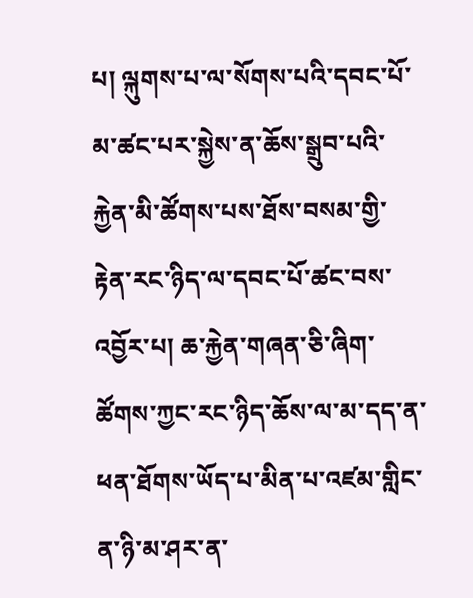པ། ལྐུགས་པ་ལ་སོགས་པའི་དབང་པོ་མ་ཚང་པར་སྐྱེས་ན་ཆོས་སྒྲུབ་པའི་རྐྱེན་མི་ཚོགས་པས་ཐོས་བསམ་གྱི་རྟེན་རང་ཉིད་ལ་དབང་པོ་ཚང་བས་འབྱོར་པ། ཆ་རྐྱེན་གཞན་ཅི་ཞིག་ཚོགས་ཀྱང་རང་ཉིད་ཆོས་ལ་མ་དད་ན་ཕན་ཐོགས་ཡོད་པ་མིན་པ་འཛམ་གླིང་ན་ཉི་མ་ཤར་ན་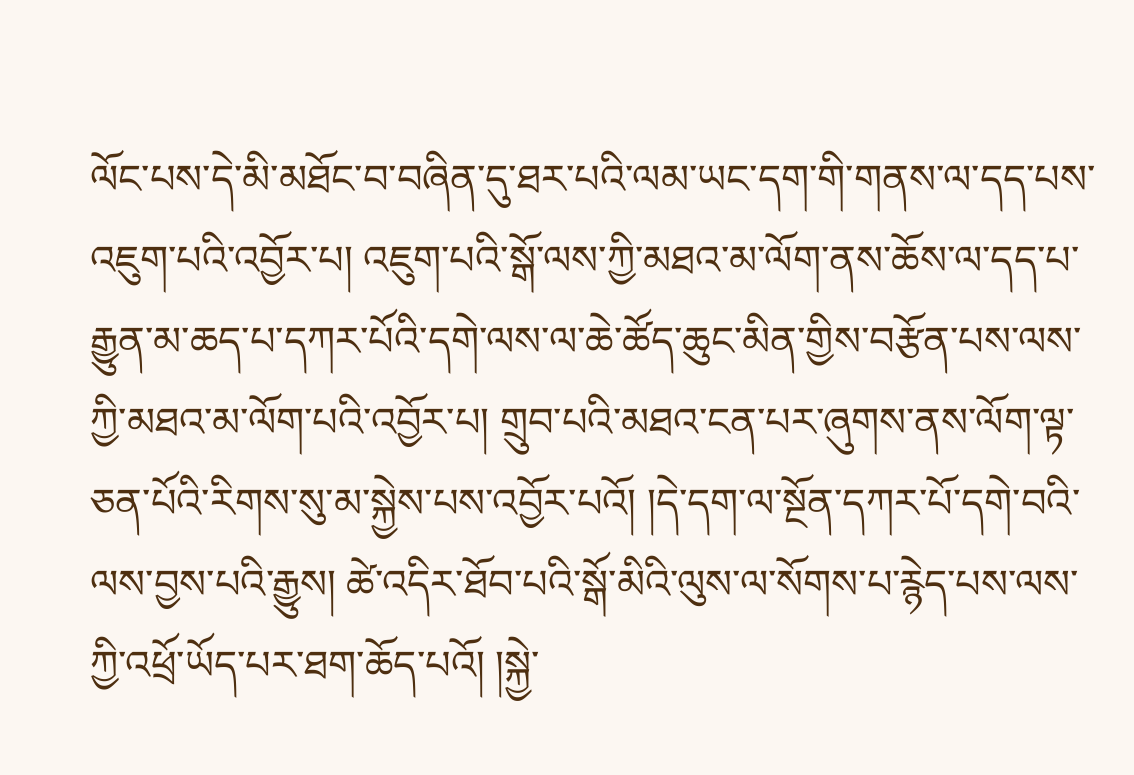ལོང་པས་དེ་མི་མཐོང་བ་བཞིན་དུ་ཐར་པའི་ལམ་ཡང་དག་གི་གནས་ལ་དད་པས་འཇུག་པའི་འབྱོར་པ། འཇུག་པའི་སྒོ་ལས་ཀྱི་མཐའ་མ་ལོག་ནས་ཆོས་ལ་དད་པ་རྒྱུན་མ་ཆད་པ་དཀར་པོའི་དགེ་ལས་ལ་ཆེ་ཚོད་ཆུང་མིན་གྱིས་བརྩོན་པས་ལས་ཀྱི་མཐའ་མ་ལོག་པའི་འབྱོར་པ། གྲུབ་པའི་མཐའ་ངན་པར་ཞུགས་ནས་ལོག་ལྟ་ཅན་པོའི་རིགས་སུ་མ་སྐྱེས་པས་འབྱོར་པའོ། །དེ་དག་ལ་སྔོན་དཀར་པོ་དགེ་བའི་ལས་བྱས་པའི་རྒྱུས། ཚེ་འདིར་ཐོབ་པའི་སྒོ་མིའི་ལུས་ལ་སོགས་པ་རྙེད་པས་ལས་ཀྱི་འཕྲོ་ཡོད་པར་ཐག་ཆོད་པའོ། །སྐྱེ་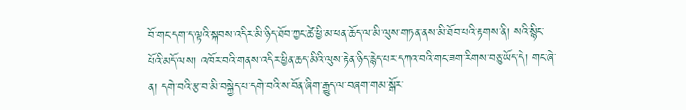བོ་གང་དག་ད་ལྟའི་སྐབས་འདིར་མི་ཉིད་ཐོབ་ཀྱང་ཚེ་ཕྱི་མ་ཕན་ཆོད་ལ་མི་ལུས་གཏན་ནས་མི་ཐོབ་པའི་རྟགས་ནི། སའི་སྙིང་པོའི་མདོ་ལས། འཁོར་བའི་གནས་འདིར་ཕྱིན་ཆད་མིའི་ལུས་རྟེན་ཉིད་རྙེད་པར་དཀའ་བའི་གང་ཟག་རིགས་བཅུ་ཡོད་དེ། གང་ཞེ་ན། དགེ་བའི་རྩ་བ་མི་བསྐྱེད་པ་དགེ་བའི་ས་བོན་ཞིག་རྒྱུད་ལ་བཞག་གམ་སྒོར་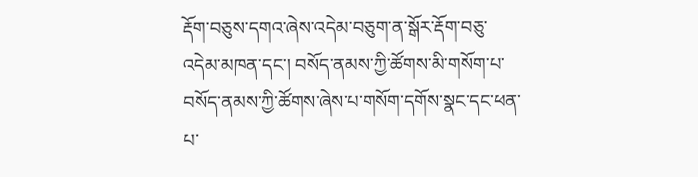རྡོག་བཅུས་དགའ་ཞེས་འདེམ་བཅུག་ན་སྒོར་རྡོག་བཅུ་འདེམ་མཁན་དང་། བསོད་ནམས་ཀྱི་ཚོགས་མི་གསོག་པ་བསོད་ནམས་ཀྱི་ཚོགས་ཞེས་པ་གསོག་དགོས་སྣང་དང་ཕན་པ་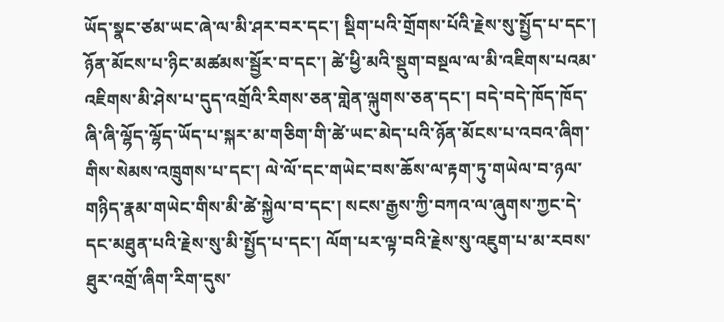ཡོད་སྣང་ཙམ་ཡང་ཞེ་ལ་མི་ཤར་བར་དང་། སྡིག་པའི་གྲོགས་པོའི་རྗེས་སུ་སྤྱོད་པ་དང་། ཉོན་མོངས་པ་ཉིང་མཚམས་སྦྱོར་བ་དང་། ཚེ་ཕྱི་མའི་སྡུག་བསྔལ་ལ་མི་འཇིགས་པའམ་འཇིགས་མི་ཤེས་པ་དུད་འགྲོའི་རིགས་ཅན་གླེན་ལྐུགས་ཅན་དང་། བདེ་བདེ་ཁོད་ཁོད་ཞི་ཞི་ལྷོད་ལྷོད་ཡོད་པ་སྐར་མ་གཅིག་གི་ཚེ་ཡང་མེད་པའི་ཉོན་མོངས་པ་འབའ་ཞིག་གིས་སེམས་འཁྲུགས་པ་དང་། ལེ་ལོ་དང་གཡེང་བས་ཆོས་ལ་རྟག་ཏུ་གཡེལ་བ་ཉལ་གཉིད་རྣམ་གཡེང་གིས་མི་ཚེ་སྐྱེལ་བ་དང་། སངས་རྒྱས་ཀྱི་བཀའ་ལ་ཞུགས་ཀྱང་དེ་དང་མཐུན་པའི་རྗེས་སུ་མི་སྤྱོད་པ་དང་། ལོག་པར་ལྟ་བའི་རྗེས་སུ་འཇུག་པ་མ་རབས་ཐུར་འགྲོ་ཞིག་རིག་དུས་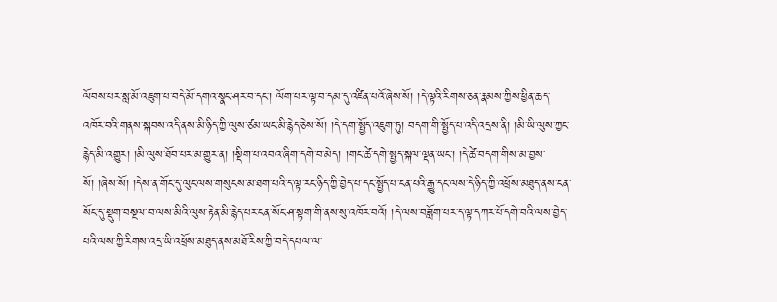ལོབས་པར་སླ་མོ་འཇུག་པ་བདེ་མོ་དགའ་སྣང་ཤར་བ་དང་། ལོག་པར་ལྟ་བ་དམ་དུ་འཛིན་པའོ་ཞེས་སོ། །དེ་ལྟའི་རིགས་ཅན་རྣམས་ཀྱིས་ཕྱིན་ཆད་འཁོར་བའི་གནས་སྐབས་འདི་ནས་མི་ཉིད་ཀྱི་ལུས་ཙམ་ཡང་མི་རྙེད་ཅེས་སོ། །དེ་དག་སྤྱོད་འཇུག་ཏུ། བདག་གི་སྤྱོད་པ་འདི་འདྲས་ནི། །མི་ཡི་ལུས་ཀྱང་རྙེད་མི་འགྱུར། །མི་ལུས་ཐོབ་པར་མ་གྱུར་ན། །སྡིག་པ་འབའ་ཞིག་དགེ་བ་མེད། །གང་ཚེ་དགེ་སྤྱད་སྐལ་ལྡན་ཡང་། །དེ་ཚེ་བདག་གིས་མ་བྱས་སོ། །ཞེས་སོ། །དེས་ན་གོང་དུ་ལུང་ལས་གསུངས་མ་ཐག་པའི་ད་ལྟ་རང་ཉིད་ཀྱི་བྱེད་པ་དང་སྤྱོད་པ་ངན་པའི་རྒྱུ་དང་ལས་དེ་ཉིད་ཀྱི་འཕྲོས་མཐུད་ནས་ངན་སོང་དུ་སྡུག་བསྔལ་བ་ལས་མིའི་ལུས་རྟེན་མི་རྙེད་པར་ངན་སོང་ཤ་སྟག་གི་ནས་སུ་འཁོར་བའོ། །དེ་ལས་བཟློག་པར་ད་ལྟ་དཀར་པོ་དགེ་བའི་ལས་བྱེད་པའི་ལས་ཀྱི་རིགས་འདྲ་ཡི་འཕྲོས་མཐུད་ནས་མཐོ་རིས་ཀྱི་བདེ་དཔལ་ལ་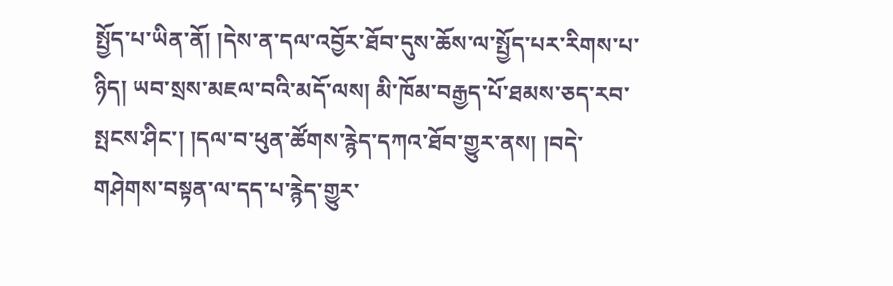སྤྱོད་པ་ཡིན་ནོ། །དེས་ན་དལ་འབྱོར་ཐོབ་དུས་ཆོས་ལ་སྤྱོད་པར་རིགས་པ་ཉིད། ཡབ་སྲས་མཇལ་བའི་མདོ་ལས། མི་ཁོམ་བརྒྱད་པོ་ཐམས་ཅད་རབ་སྤངས་ཤིང་། །དལ་བ་ཕུན་ཚོགས་རྙེད་དཀའ་ཐོབ་གྱུར་ནས། །བདེ་གཤེགས་བསྟན་ལ་དད་པ་རྙེད་གྱུར་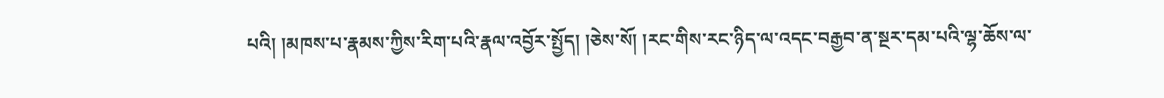པའི། །མཁས་པ་རྣམས་ཀྱིས་རིག་པའི་རྣལ་འབྱོར་སྤྱོད། །ཅེས་སོ། །རང་གིས་རང་ཉིད་ལ་འདང་བརྒྱབ་ན་སྔར་དམ་པའི་ལྷ་ཆོས་ལ་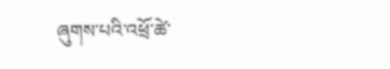ཞུགས་པའི་འཕྲོ་ཚེ་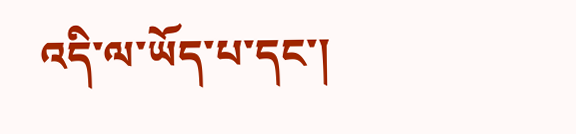འདི་ལ་ཡོད་པ་དང་།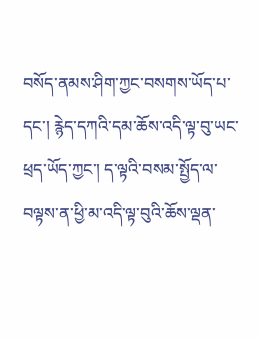བསོད་ནམས་ཤིག་ཀྱང་བསགས་ཡོད་པ་དང་། རྙེད་དཀའི་དམ་ཆོས་འདི་ལྟ་བུ་ཡང་ཕྲད་ཡོད་ཀྱང་། ད་ལྟའི་བསམ་སྤྱོད་ལ་བལྟས་ན་ཕྱི་མ་འདི་ལྟ་བུའི་ཆོས་ལྡན་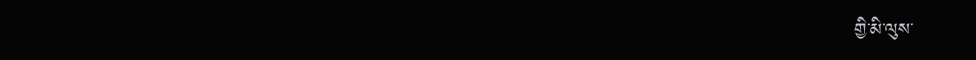གྱི་མི་ལུས་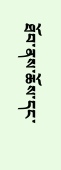ཐོབ་ནས་ཆོས་དང་